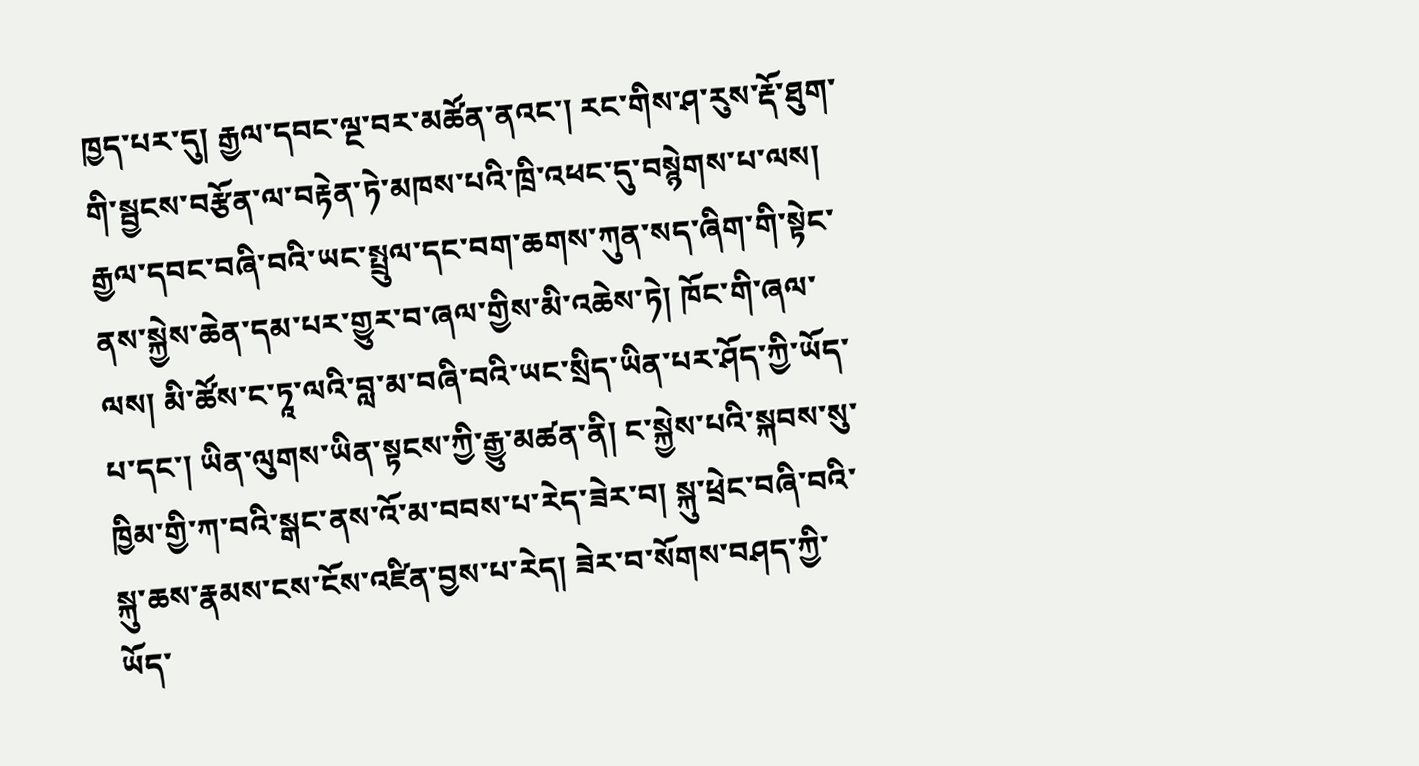ཁྱད་པར་དུ། རྒྱལ་དབང་ལྔ་བར་མཚོན་ནའང་། རང་གིས་ཤ་རུས་རྡོ་ཐུག་གི་སྦྱངས་བརྩོན་ལ་བརྟེན་ཏེ་མཁས་པའི་ཁྲི་འཕང་དུ་བསྙེགས་པ་ལས། རྒྱལ་དབང་བཞི་བའི་ཡང་སྤྲུལ་དང་བག་ཆགས་ཀུན་སད་ཞིག་གི་སྟེང་ནས་སྐྱེས་ཆེན་དམ་པར་གྱུར་བ་ཞལ་གྱིས་མི་འཆེས་ཏེ། ཁོང་གི་ཞལ་ལས། མི་ཚོས་ང་ཏཱ་ལའི་བླ་མ་བཞི་བའི་ཡང་སྲིད་ཡིན་པར་ཤོད་ཀྱི་ཡོད་པ་དང་། ཡིན་ལུགས་ཡིན་སྟངས་ཀྱི་རྒྱུ་མཚན་ནི། ང་སྐྱེས་པའི་སྐབས་སུ་ཁྱིམ་གྱི་ཀ་བའི་སྒང་ནས་འོ་མ་བབས་པ་རེད་ཟེར་བ། སྐུ་ཕྲེང་བཞི་བའི་སྐུ་ཆས་རྣམས་ངས་ངོས་འཛིན་བྱས་པ་རེད། ཟེར་བ་སོགས་བཤད་ཀྱི་ཡོད་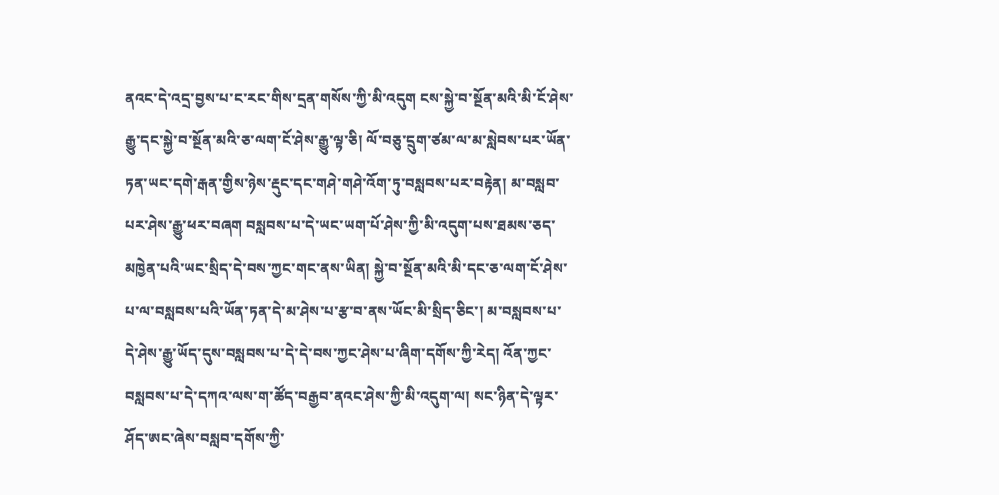ནའང་དེ་འདྲ་བྱས་པ་ང་རང་གིས་དྲན་གསོས་ཀྱི་མི་འདུག ངས་སྐྱེ་བ་སྔོན་མའི་མི་ངོ་ཤེས་རྒྱུ་དང་སྐྱེ་བ་སྔོན་མའི་ཅ་ལག་ངོ་ཤེས་རྒྱུ་ལྟ་ཅི། ལོ་བཅུ་དྲུག་ཙམ་ལ་མ་སླེབས་པར་ཡོན་ཏན་ཡང་དགེ་རྒན་གྱིས་ཉེས་རྡུང་དང་གཤེ་གཤེ་འོག་ཏུ་བསླབས་པར་བརྟེན། མ་བསླབ་པར་ཤེས་རྒྱུ་ཕར་བཞག བསླབས་པ་དེ་ཡང་ཡག་པོ་ཤེས་ཀྱི་མི་འདུག་པས་ཐམས་ཅད་མཁྱེན་པའི་ཡང་སྲིད་དེ་བས་ཀྱང་གང་ནས་ཡིན། སྐྱེ་བ་སྔོན་མའི་མི་དང་ཅ་ལག་ངོ་ཤེས་པ་ལ་བསླབས་པའི་ཡོན་ཏན་དེ་མ་ཤེས་པ་རྩ་བ་ནས་ཡོང་མི་སྲིད་ཅིང་། མ་བསླབས་པ་དེ་ཤེས་རྒྱུ་ཡོད་དུས་བསླབས་པ་དེ་དེ་བས་ཀྱང་ཤེས་པ་ཞིག་དགོས་ཀྱི་རེད། འོན་ཀྱང་བསླབས་པ་དེ་དཀའ་ལས་ག་ཚོད་བརྒྱབ་ནའང་ཤེས་ཀྱི་མི་འདུག་ལ། སང་ཉིན་དེ་ལྟར་ཤོད་ཨང་ཞེས་བསླབ་དགོས་ཀྱི་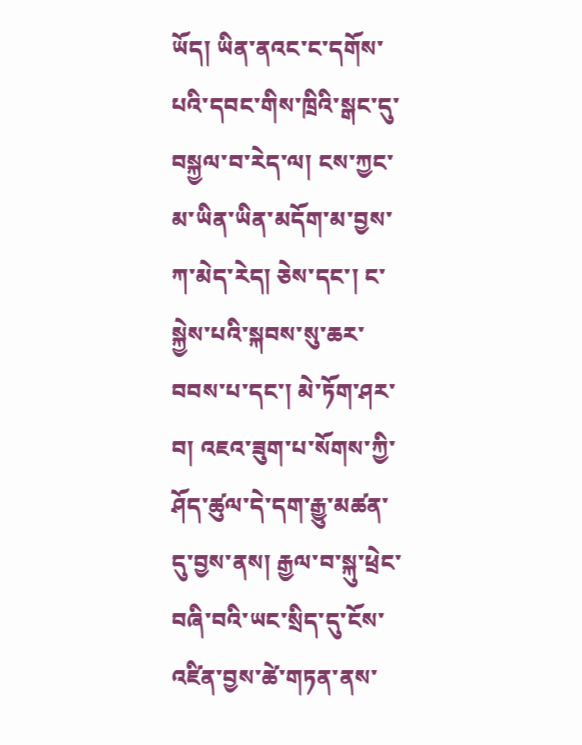ཡོད། ཡིན་ནའང་ང་དགོས་པའི་དབང་གིས་ཁྲིའི་སྒང་དུ་བསྐྱལ་བ་རེད་ལ། ངས་ཀྱང་མ་ཡིན་ཡིན་མདོག་མ་བྱས་ཀ་མེད་རེད། ཅེས་དང་། ང་སྐྱེས་པའི་སྐབས་སུ་ཆར་བབས་པ་དང་། མེ་ཏོག་ཤར་བ། འཇའ་ཟུག་པ་སོགས་ཀྱི་ཤོད་ཚུལ་དེ་དག་རྒྱུ་མཚན་དུ་བྱས་ནས། རྒྱལ་བ་སྐུ་ཕྲེང་བཞི་བའི་ཡང་སྲིད་དུ་ངོས་འཛིན་བྱས་ཚེ་གཏན་ནས་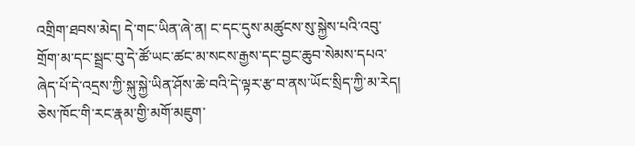འགྲིག་ཐབས་མེད། དེ་གང་ཡིན་ཞེ་ན། ང་དང་དུས་མཚུངས་སུ་སྐྱེས་པའི་འབུ་གྲོག་མ་དང་སྦྲང་བུ་དེ་ཚོ་ཡང་ཚང་མ་སངས་རྒྱས་དང་བྱང་ཆུབ་སེམས་དཔའ་ཞེད་པོ་དེ་འདྲས་ཀྱི་སྐུ་སྐྱེ་ཡིན་ཤོས་ཆེ་བའི་དེ་ལྟར་རྩ་བ་ནས་ཡོང་སྲིད་ཀྱི་མ་རེད། ཅེས་ཁོང་གི་རང་རྣམ་གྱི་མགོ་མཇུག་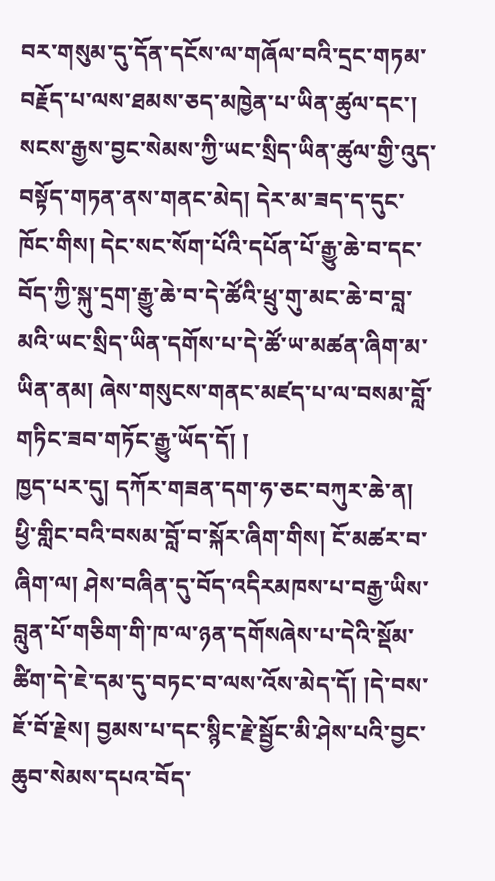བར་གསུམ་དུ་དོན་དངོས་ལ་གཞོལ་བའི་དྲང་གཏམ་བརྗོད་པ་ལས་ཐམས་ཅད་མཁྱེན་པ་ཡིན་ཚུལ་དང་། སངས་རྒྱས་བྱང་སེམས་ཀྱི་ཡང་སྲིད་ཡིན་ཚུལ་གྱི་འུད་བསྟོད་གཏན་ནས་གནང་མེད། དེར་མ་ཟད་ད་དུང་ཁོང་གིས། དེང་སང་སོག་པོའི་དཔོན་པོ་རྒྱུ་ཆེ་བ་དང་བོད་ཀྱི་སྐུ་དྲག་རྒྱུ་ཆེ་བ་དེ་ཚོའི་ཕྲུ་གུ་མང་ཆེ་བ་བླ་མའི་ཡང་སྲིད་ཡིན་དགོས་པ་དེ་ཚོ་ཡ་མཚན་ཞིག་མ་ཡིན་ནམ། ཞེས་གསུངས་གནང་མཛད་པ་ལ་བསམ་བློ་གཏིང་ཟབ་གཏོང་རྒྱུ་ཡོད་དོ། །
ཁྱད་པར་དུ། དཀོར་གཟན་དག་ཧ་ཅང་བཀུར་ཆེ་ན། ཕྱི་གླིང་བའི་བསམ་བློ་བ་སྐོར་ཞིག་གིས། ངོ་མཚར་བ་ཞིག་ལ། ཤེས་བཞིན་དུ་བོད་འདིརམཁས་པ་བརྒྱ་ཡིས་བླུན་པོ་གཅིག་གི་ཁ་ལ་ཉན་དགོསཞེས་པ་དེའི་སྡོམ་ཚིག་དེ་ཇེ་དམ་དུ་བཏང་བ་ལས་འོས་མེད་དོ། །དེ་བས་ཇོ་བོ་རྗེས། བྱམས་པ་དང་སྙིང་རྗེ་སྦྱོང་མི་ཤེས་པའི་བྱང་ཆུབ་སེམས་དཔའ་བོད་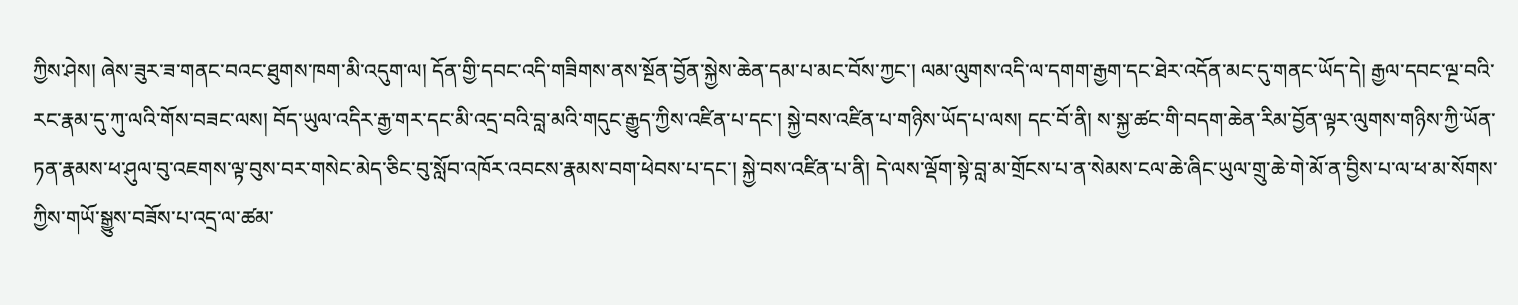ཀྱིས་ཤེས། ཞེས་ཟུར་ཟ་གནང་བའང་ཐུགས་ཁག་མི་འདུག་ལ། དོན་གྱི་དབང་འདི་གཟིགས་ནས་སྔོན་བྱོན་སྐྱེས་ཆེན་དམ་པ་མང་བོས་ཀྱང་། ལམ་ལུགས་འདི་ལ་དགག་རྒྱག་དང་ཐེར་འདོན་མང་དུ་གནང་ཡོད་དེ། རྒྱལ་དབང་ལྔ་བའི་རང་རྣམ་དུ་ཀུ་ལའི་གོས་བཟང་ལས། བོད་ཡུལ་འདིར་རྒྱ་གར་དང་མི་འདྲ་བའི་བླ་མའི་གདུང་རྒྱུད་ཀྱིས་འཛིན་པ་དང་། སྐྱེ་བས་འཛིན་པ་གཉིས་ཡོད་པ་ལས། དང་བོ་ནི། ས་སྐྱ་ཚང་གི་བདག་ཆེན་རིམ་བྱོན་ལྟར་ལུགས་གཉིས་ཀྱི་ཡོན་ཏན་རྣམས་ཕ་ཤུལ་བུ་འཇགས་ལྟ་བུས་བར་གསེང་མེད་ཅིང་བུ་སློབ་འཁོར་འབངས་རྣམས་བག་ཕེབས་པ་དང་། སྐྱེ་བས་འཛིན་པ་ནི། དེ་ལས་ལྡོག་སྟེ་བླ་མ་གྲོངས་པ་ན་སེམས་ངལ་ཆེ་ཞིང་ཡུལ་གྲུ་ཆེ་གེ་མོ་ན་བྱིས་པ་ལ་ཕ་མ་སོགས་ཀྱིས་གཡོ་སྒྱུས་བཟོས་པ་འདྲ་ལ་ཚམ་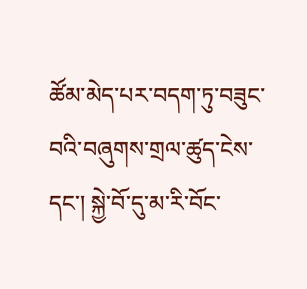ཚོམ་མེད་པར་བདག་ཏུ་བཟུང་བའི་བཞུགས་གྲལ་ཚུད་ངེས་དང་། སྐྱེ་བོ་དུ་མ་རི་བོང་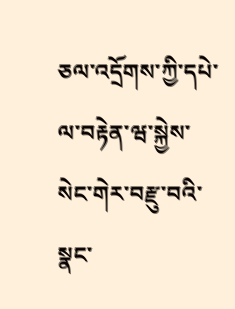ཅལ་འདྲོགས་ཀྱི་དཔེ་ལ་བརྟེན་ཝ་སྐྱེས་སེང་གེར་བརྫུ་བའི་སྣང་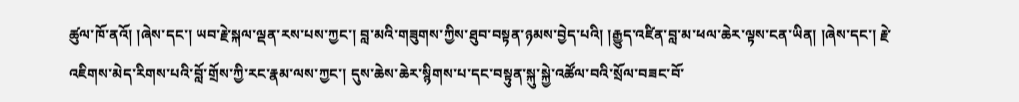ཚུལ་ཁོ་ནའོ། །ཞེས་དང་། ཡབ་རྗེ་སྐལ་ལྡན་རས་པས་ཀྱང་། བླ་མའི་གཟུགས་ཀྱིས་ཐུབ་བསྟན་ཉམས་བྱེད་པའི། །རྒྱུད་འཛིན་བླ་མ་ཕལ་ཆེར་ལྟས་ངན་ཡིན། །ཞེས་དང་། རྗེ་འཇིགས་མེད་རིགས་པའི་བློ་གྲོས་ཀྱི་རང་རྣམ་ལས་ཀྱང་། དུས་ཆེས་ཆེར་སྙིགས་པ་དང་བསྟུན་སྐུ་སྐྱེ་འཚོལ་བའི་སྲོལ་བཟང་བོ་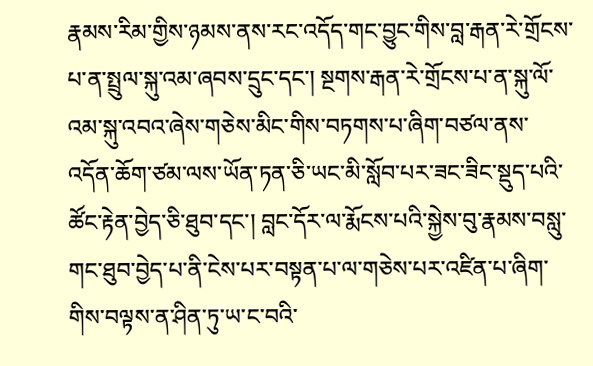རྣམས་རིམ་གྱིས་ཉམས་ནས་རང་འདོད་གང་བྱུང་གིས་བླ་རྒན་རེ་གྲོངས་པ་ན་སྤྲུལ་སྐུ་འམ་ཞབས་དྲུང་དང་། སྔགས་རྒན་རེ་གྲོངས་པ་ན་སྐུ་ལོ་འམ་སྐུ་འབའ་ཞེས་གཅེས་མིང་གིས་བཏགས་པ་ཞིག་བཙལ་ནས་འདོན་ཆོག་ཙམ་ལས་ཡོན་ཏན་ཅི་ཡང་མི་སློབ་པར་ཟང་ཟིང་སྡུད་པའི་ཚོང་རྟེན་བྱེད་ཅི་ཐུབ་དང་། བླང་དོར་ལ་རྨོངས་པའི་སྐྱེས་བུ་རྣམས་བསླུ་གང་ཐུབ་བྱེད་པ་ནི་ངེས་པར་བསྟན་པ་ལ་གཅེས་པར་འཛིན་པ་ཞིག་གིས་བལྟས་ན་ཤིན་ཏུ་ཡ་ང་བའི་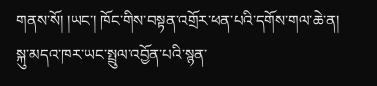གནས་སོ། །ཡང་། ཁོང་གིས་བསྟན་འགྲོར་ཕན་པའི་དགོས་གལ་ཆེ་ན། སྐུ་མདའ་ཁར་ཡང་སྤྲུལ་འབྱོན་པའི་སྙན་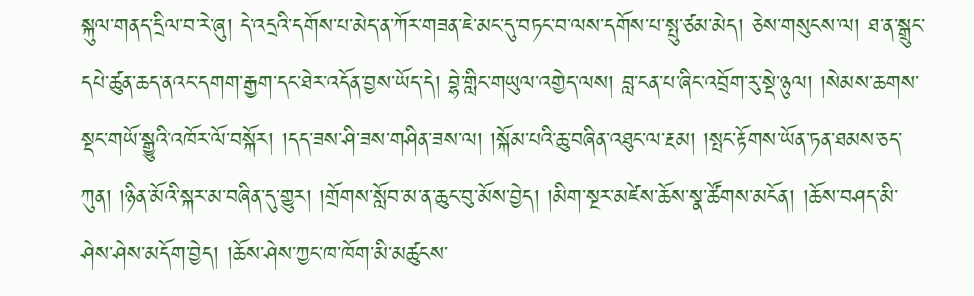སྐུལ་གནད་དྲིལ་བ་རེ་ཞུ། དེ་འདྲའི་དགོས་པ་མེད་ན་ཀོར་གཟན་ཇེ་མང་དུ་བཏང་བ་ལས་དགོས་པ་སྤུ་ཙམ་མེད། ཅེས་གསུངས་ལ། ཐ་ན་སྒྲུང་དཔེ་ཚུན་ཆད་ནའང་དགག་རྒྱག་དང་ཐེར་འདོན་བྱས་ཡོད་དེ། བྷེ་གླིང་གཡུལ་འགྱེད་ལས། བླ་ངན་པ་ཞིང་འབྲོག་རུ་སྡེ་ཉུལ། །སེམས་ཆགས་སྡང་གཡོ་སྒྱུའི་འཁོར་ལོ་བསྐོར། །དད་ཟས་ཤི་ཟས་གཤིན་ཟས་ལ། །སྐོམ་པའི་ཆུ་བཞིན་འཐུང་ལ་རྔམ། །སྤང་རྟོགས་ཡོན་ཏན་ཐམས་ཅད་ཀུན། །ཉིན་མོའི་སྐར་མ་བཞིན་དུ་གྱུར། །གྲོགས་སློབ་མ་ན་ཆུང་བུ་མོས་བྱེད། །མིག་སྔར་མཛེས་ཆོས་སྣ་ཚོགས་མངོན། །ཆོས་བཤད་མི་ཤེས་ཤེས་མདོག་བྱེད། །ཆོས་ཤེས་ཀྱང་ཁ་ཁོག་མི་མཚུངས་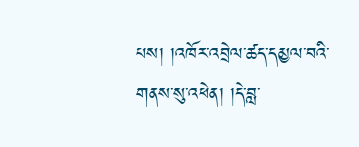པས། །འཁོར་འབྲེལ་ཚད་དམྱལ་བའི་གནས་སུ་འཕེན། །དེ་བླ་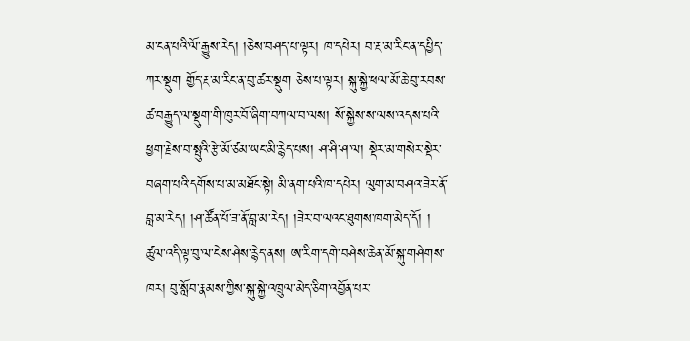མ་ངན་པའི་ལོ་རྒྱུས་རེད། །ཅེས་བཤད་པ་ལྟར། ཁ་དཔེར། བ་རྔ་མ་རིང་ན་དཔྱིད་ཀར་སྡུག གྱོད་རྔ་མ་རིང་ན་བུ་ཚར་སྡུག ཅེས་པ་ལྟར། སྐུ་སྐྱེ་ཕལ་མོ་ཆེ་བུ་རབས་ཚ་བརྒྱུད་ལ་སྡུག་གི་ཁུར་བོ་ཞིག་བཀལ་བ་ལས། སོ་སྐྱེས་ས་ལས་འདས་པའི་ཕྱག་རྗེས་བ་སྤུའི་རྩེ་མོ་ཙམ་ཡང་མི་རྙེད་པས། ཤ་ཤི་ཤ་ལ། སྡེར་མ་གསེར་སྡེར་བཞག་པའི་དགོས་པ་མ་མཐོང་སྟེ། མི་ནག་པའི་ཁ་དཔེར། ལུག་མ་བཤའ་ཟེར་ནོ་བླ་མ་རེད། །ཤ་ཚོན་པོ་ཟ་ནོ་བླ་མ་རེད། །ཟེར་བ་ལའང་ཐུགས་ཁག་མེད་དོ། །
ཚུལ་འདི་ལྟ་བུ་ལ་ངེས་ཤེས་རྙེད་ནས། ཨ་རིག་དགེ་བཤེས་ཆེན་མོ་སྐུ་གཤེགས་ཁར། བུ་སློབ་རྣམས་ཀྱིས་སྐུ་སྐྱེ་འཁྲུལ་མེད་ཅིག་འབྱོན་པར་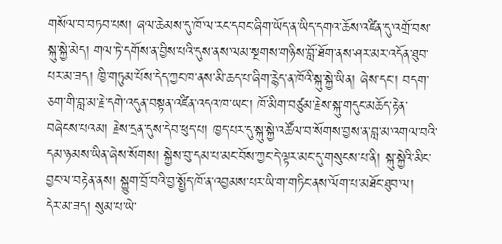གསོལ་བ་བཏབ་པས། ཞལ་ཆེམས་དུ་ཁོ་ལ་རང་དབང་ཞིག་ཡོད་ན་ཡིད་དགའ་ཆོས་འཛིན་དུ་འགྲོ་བས་སྐུ་སྐྱེ་མེད། གལ་ཏེ་དགོས་ན་བྱིས་པའི་དུས་ནས་ལམ་སྔགས་གཉིས་བློ་ཐོག་ནས་ཤར་མར་འདོན་ཐུབ་པར་མ་ཟད། ཁྱི་གཏུམ་པོས་དེད་ཀྱང་ཁ་ནས་མི་ཆད་པ་ཞིག་རྙེད་ན་ཁོའི་སྐུ་སྐྱེ་ཡིན། ཞེས་དང་། བདག་ཅག་གི་བླ་མ་རྗེ་དགེ་འདུན་བསྟན་འཛིན་འདའ་ཁ་ཡང་། ཁོ་མིག་བཙུམ་རྗེས་སྐུ་གདུང་མཆོད་རྟེན་བཞེངས་པའམ། རྗེས་དྲན་དུས་དེབ་ཕུད་པ། ཁྱད་པར་དུ་སྐུ་སྐྱེ་འཚོལ་བ་སོགས་བྱས་ན་བླ་མ་འགལ་བའི་དམ་ཉམས་ཡིན་ཞེས་སོགས། སྐྱེས་བུ་དམ་པ་མང་བོས་ཀྱང་དེ་ལྟར་མང་དུ་གསུངས་པ་ནི། སྐུ་སྐྱེའི་མིང་བྱང་ལ་བརྟེན་ནས། སྐྱུག་བྲོ་བའི་བྱ་སྤྱོད་ཁོ་ན་འབྱམས་པར་ཡི་ག་གཏིང་ནས་ལོག་པ་མཐོང་ཐུབ་ལ།
དེར་མ་ཟད། སུམ་པ་ཡེ་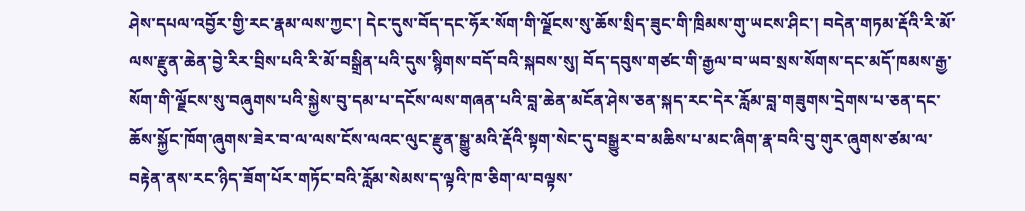ཤེས་དཔལ་འབྱོར་གྱི་རང་རྣམ་ལས་ཀྱང་། དེང་དུས་བོད་དང་ཧོར་སོག་གི་ལྗོངས་སུ་ཆོས་སྲིད་ཟུང་གི་ཁྲིམས་གུ་ཡངས་ཤིང་། བདེན་གཏམ་རྡོའི་རི་མོ་ལས་རྫུན་ཆེན་བྱེ་རིར་བྲིས་པའི་རི་མོ་བསྒྲིན་པའི་དུས་སྙིགས་བདོ་བའི་སྐབས་སུ། བོད་དབུས་གཙང་གི་རྒྱལ་བ་ཡབ་སྲས་སོགས་དང་མདོ་ཁམས་རྒྱ་སོག་གི་ལྗོངས་སུ་བཞུགས་པའི་སྐྱེས་བུ་དམ་པ་དངོས་ལས་གཞན་པའི་བླ་ཆེན་མངོན་ཤེས་ཅན་སྐད་རང་དེར་རློམ་བླ་གཟུགས་དྲེགས་པ་ཅན་དང་ཆོས་སྐྱོང་ཁོག་ཞུགས་ཟེར་བ་ལ་ལས་ངོས་ལའང་ལུང་རྫུན་སྒྱུ་མའི་རྡོའི་སྟག་སེང་དུ་བསྒྱུར་བ་མཆིས་པ་མང་ཞིག་རྣ་བའི་བུ་གུར་ཞུགས་ཙམ་ལ་བརྟེན་ནས་རང་ཉིད་ཟོག་པོར་གཏོང་བའི་རློམ་སེམས་ད་ལྟའི་ཁ་ཅིག་ལ་བལྟས་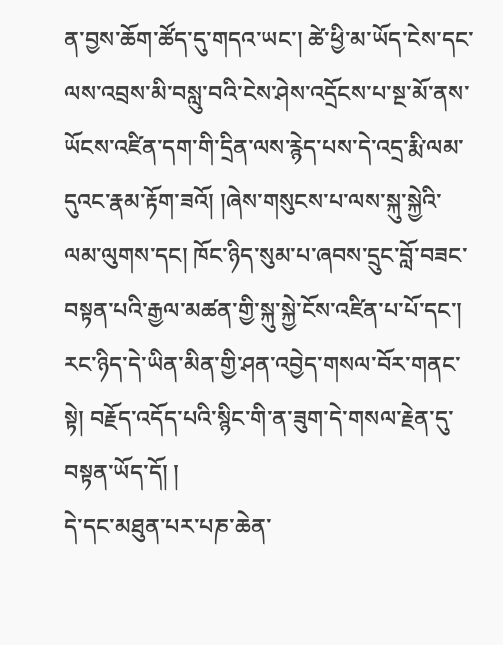ན་བྱས་ཆོག་ཚོད་དུ་གདའ་ཡང་། ཚེ་ཕྱི་མ་ཡོད་ངེས་དང་ལས་འབྲས་མི་བསླུ་བའི་ངེས་ཤེས་འདྲོངས་པ་སྔ་མོ་ནས་ཡོངས་འཛིན་དག་གི་དྲིན་ལས་རྙེད་པས་དེ་འདྲ་རྨི་ལམ་དུའང་རྣམ་རྟོག་ཟའོ། །ཞེས་གསུངས་པ་ལས་སྐུ་སྐྱེའི་ལམ་ལུགས་དང། ཁོང་ཉིད་སུམ་པ་ཞབས་དྲུང་བློ་བཟང་བསྟན་པའི་རྒྱལ་མཚན་གྱི་སྐུ་སྐྱེ་ངོས་འཛིན་པ་པོ་དང་། རང་ཉིད་དེ་ཡིན་མིན་གྱི་ཤན་འབྱེད་གསལ་བོར་གནང་སྟེ། བརྗོད་འདོད་པའི་སྙིང་གི་ན་ཟུག་དེ་གསལ་རྗེན་དུ་བསྟན་ཡོད་དོ། །
དེ་དང་མཐུན་པར་པཎ་ཆེན་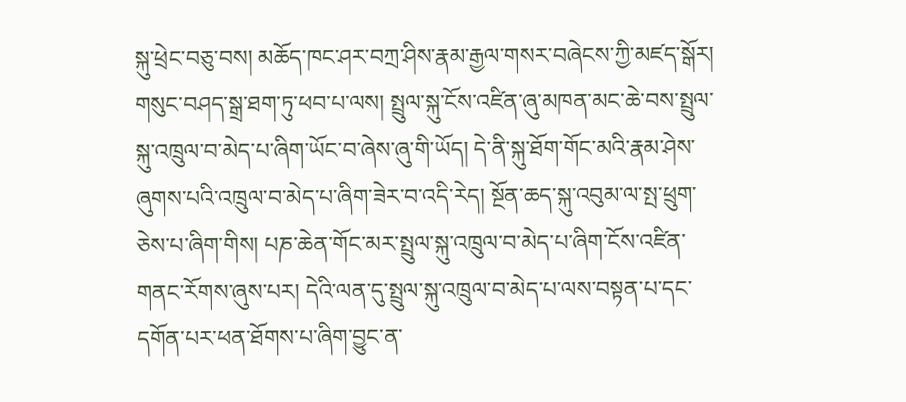སྐུ་ཕྲེང་བཅུ་བས། མཆོད་ཁང་ཤར་བཀྲ་ཤིས་རྣམ་རྒྱལ་གསར་བཞེངས་ཀྱི་མཛད་སྒོར། གསུང་བཤད་སྒྲ་ཐག་ཏུ་ཕབ་པ་ལས། སྤྲུལ་སྐུ་ངོས་འཛིན་ཞུ་མཁན་མང་ཆེ་བས་སྤྲུལ་སྐུ་འཁྲུལ་བ་མེད་པ་ཞིག་ཡོང་བ་ཞེས་ཞུ་གི་ཡོད། དེ་ནི་སྐུ་ཐོག་གོང་མའི་རྣམ་ཤེས་ཞུགས་པའི་འཁྲུལ་བ་མེད་པ་ཞིག་ཟེར་བ་འདི་རེད། སྔོན་ཆད་སྐུ་འབུམ་ལ་སྤ་ཕྲུག་ཅེས་པ་ཞིག་གིས། པཎ་ཆེན་གོང་མར་སྤྲུལ་སྐུ་འཁྲུལ་བ་མེད་པ་ཞིག་ངོས་འཛིན་གནང་རོགས་ཞུས་པར། དེའི་ལན་དུ་སྤྲུལ་སྐུ་འཁྲུལ་བ་མེད་པ་ལས་བསྟན་པ་དང་དགོན་པར་ཕན་ཐོགས་པ་ཞིག་བྱུང་ན་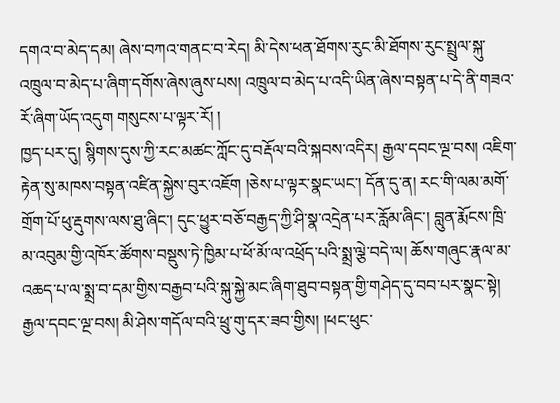དགའ་བ་མེད་དམ། ཞེས་བཀའ་གནང་བ་རེད། མི་དེས་ཕན་ཐོགས་རུང་མི་ཐོགས་རུང་སྤྲུལ་སྐུ་འཁྲུལ་བ་མེད་པ་ཞིག་དགོས་ཞེས་ཞུས་པས། འཁྲུལ་བ་མེད་པ་འདི་ཡིན་ཞེས་བསྟན་པ་དེ་ནི་གཟའ་རོ་ཞིག་ཡོད་འདུག གསུངས་པ་ལྟར་རོ། །
ཁྱད་པར་དུ། སྙིགས་དུས་ཀྱི་རང་མཚང་ཀློང་དུ་བརྡོལ་བའི་སྐབས་འདིར། རྒྱལ་དབང་ལྔ་བས། འཇིག་རྟེན་སུ་མཁས་བསྟན་འཛིན་སྐྱེས་བུར་འཇོག །ཅེས་པ་ལྟར་སྣང་ཡང་། དོན་དུ་ན། རང་གི་ལམ་མགོ་གྲོག་པོ་ཕུ་རྡུགས་ལས་ཐུ་ཞིང་། དུང་ཕྱུར་བཅོ་བརྒྱད་ཀྱི་ཤི་སྣ་འདྲེན་པར་རློམ་ཞིང་། བླུན་རྨོངས་ཁྲི་མ་འབུམ་གྱི་འཁོར་ཚོགས་བསྡུས་ཏེ་ཁྱིམ་པ་ཕོ་མོ་ལ་འཕྲོད་པའི་སྨྲ་ལྕེ་བདེ་ལ། ཆོས་གཞུང་རྣལ་མ་འཆད་པ་ལ་སྨྲ་བ་དམ་གྱིས་བརྒྱབ་པའི་སྐུ་སྐྱེ་མང་ཞིག་ཐུབ་བསྟན་གྱི་གཤེད་དུ་བབ་པར་སྣང་སྟེ། རྒྱལ་དབང་ལྔ་བས། མི་ཤེས་གདོལ་བའི་ཕྲུ་གུ་དར་ཟབ་གྱིས། །ཕང་ཕུང་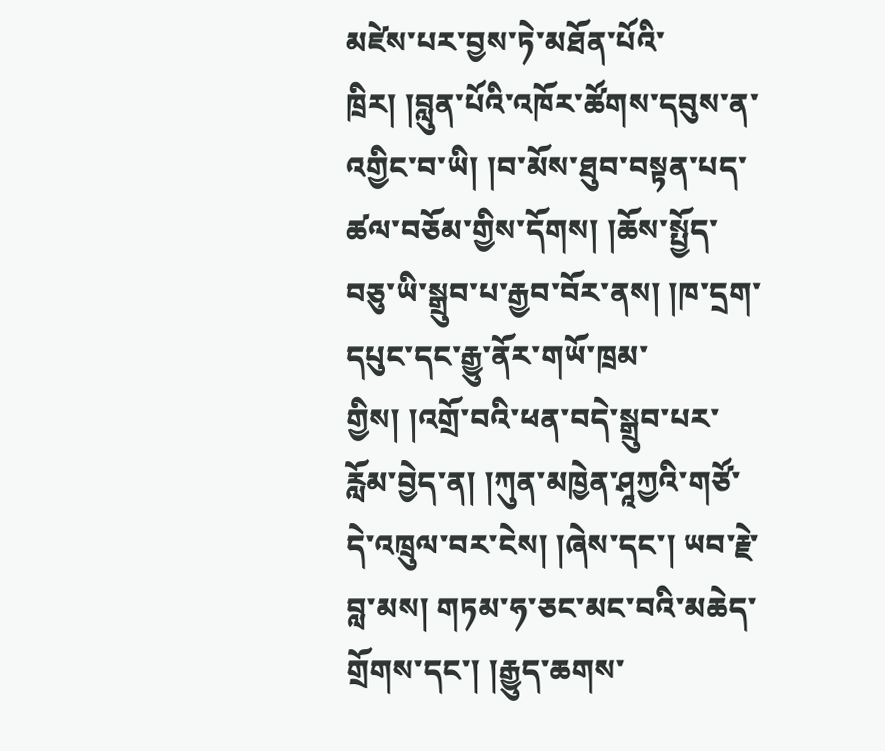མཛེས་པར་བྱས་ཏེ་མཐོན་པོའི་ཁྲིར། །བླུན་པོའི་འཁོར་ཚོགས་དབུས་ན་འགྱིང་བ་ཡི། །བ་མོས་ཐུབ་བསྟན་པད་ཚལ་བཅོམ་གྱིས་དོགས། །ཆོས་སྤྱོད་བཅུ་ཡི་སྒྲུབ་པ་རྒྱབ་བོར་ནས། །ཁ་དྲག་དཔུང་དང་རྒྱུ་ནོར་གཡོ་ཁྲམ་གྱིས། །འགྲོ་བའི་ཕན་བདེ་སྒྲུབ་པར་རློམ་བྱེད་ན། །ཀུན་མཁྱེན་ཤཱཀྱའི་གཙོ་དེ་འཁྲུལ་བར་ངེས། །ཞེས་དང་། ཡབ་རྗེ་བླ་མས། གཏམ་ཧ་ཅང་མང་བའི་མཆེད་གྲོགས་དང་། །རྒྱུད་ཆགས་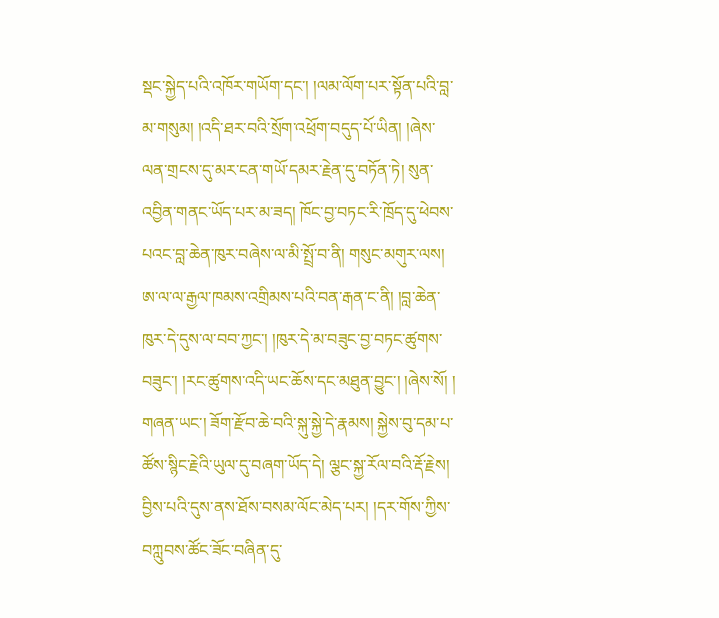སྡང་སྐྱེད་པའི་འཁོར་གཡོག་དང་། །ལམ་ལོག་པར་སྟོན་པའི་བླ་མ་གསུམ། །འདི་ཐར་བའི་སྲོག་འཕྲོག་བདུད་པོ་ཡིན། །ཞེས་ལན་གྲངས་དུ་མར་ངན་གཡོ་དམར་རྗེན་དུ་བཏོན་ཏེ། སུན་འབྱིན་གནང་ཡོད་པར་མ་ཟད། ཁོང་བྱ་བཏང་རི་ཁྲོད་དུ་ཕེབས་པའང་བླ་ཆེན་ཁུར་བཞེས་ལ་མི་སྤྲོ་བ་ནི། གསུང་མགུར་ལས། ཨ་ལ་ལ་རྒྱལ་ཁམས་འགྲིམས་པའི་བན་རྒན་ང་ནི། །བླ་ཆེན་ཁུར་དེ་དུས་ལ་བབ་ཀྱང་། །ཁུར་དེ་མ་བཟུང་བྱ་བཏང་ཚུགས་བཟུང་། །རང་ཚུགས་འདི་ཡང་ཆོས་དང་མཐུན་བྱུང་། །ཞེས་སོ། །
གཞན་ཡང་། ཟོག་རྫོབ་ཆེ་བའི་སྐུ་སྐྱེ་དེ་རྣམས། སྐྱེས་བུ་དམ་པ་ཚོས་སྙིང་རྗེའི་ཡུལ་དུ་བཞག་ཡོད་དེ། ལྕང་སྐྱ་རོལ་བའི་རྡོ་རྗེས། བྱིས་པའི་དུས་ནས་ཐོས་བསམ་ལོང་མེད་པར། །དར་གོས་ཀྱིས་བཀླུབས་ཚོང་ཟོང་བཞིན་དུ་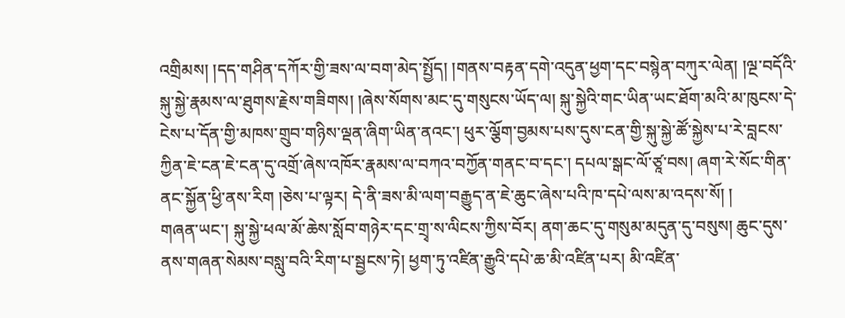འགྲིམས། །དད་གཤིན་དཀོར་གྱི་ཟས་ལ་བག་མེད་སྤྱོད། །གནས་བརྟན་དགེ་འདུན་ཕྱག་དང་བསྙེན་བཀུར་ལེན། །ལྔ་བདོའི་སྐུ་སྐྱེ་རྣམས་ལ་ཐུགས་རྗེས་གཟིགས། །ཞེས་སོགས་མང་དུ་གསུངས་ཡོད་ལ། སྐུ་སྐྱེའི་གང་ཡིན་ཡང་ཐོག་མའི་མ་ཁུངས་དེ་ངེས་པ་དོན་གྱི་མཁས་གྲུབ་གཉིས་ལྡན་ཞིག་ཡིན་ནའང་། ཕུར་ལྕོག་བྱམས་པས་དུས་ངན་གྱི་སྐུ་སྐྱེ་ཚོ་སྐྱེས་པ་རེ་བླངས་ཀྱིན་ཇེ་ངན་ཇེ་ངན་དུ་འགྲོ་ཞེས་འཁོར་རྣམས་ལ་བཀའ་བཀྱོན་གནང་བ་དང་། དཔལ་སྒང་ལོ་ཙཱ་བས། ཞག་རེ་སོང་གིན་ནང་སྐྱོན་ཕྱི་ནས་རིག །ཅེས་པ་ལྟར། དེ་ནི་ཟས་མི་ལག་བརྒྱུད་ན་ཇེ་ཆུང་ཞེས་པའི་ཁ་དཔེ་ལས་མ་འདས་སོ། །
གཞན་ཡང་། སྐུ་སྐྱེ་ཕལ་མོ་ཆེས་སློབ་གཉེར་དང་གྲྭ་ས་ལིངས་ཀྱིས་བོར། ནག་ཆང་དུ་གསུམ་མདུན་དུ་བསུས། ཆུང་དུས་ནས་གཞན་སེམས་བསླུ་བའི་རིག་པ་སྦྱངས་ཏེ། ཕྱག་ཏུ་འཛིན་རྒྱུའི་དཔེ་ཆ་མི་འཛིན་པར། མི་འཛིན་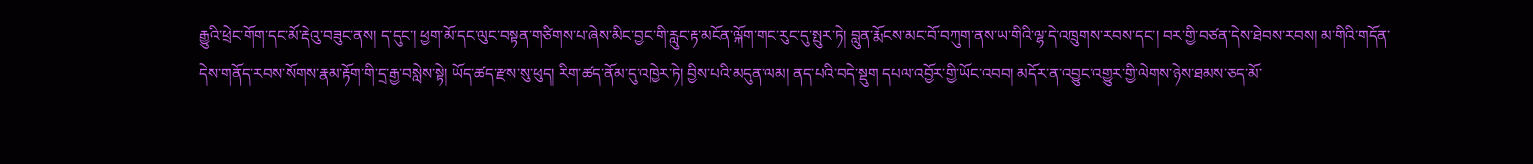རྒྱུའི་ཕྲེང་གོག་དང་མོ་རྡེའུ་བཟུང་ནས། ད་དུང་། ཕྱག་མོ་དང་ལུང་བསྟན་གཙིགས་པ་ཞེས་མིང་བྱང་གི་རླུང་རྟ་མངོན་ལྐོག་གང་རུང་དུ་སྤུར་ཏེ། བླུན་རྨོངས་མང་བོ་བཀུག་ནས་ཡ་གིའི་ལྷ་དེ་འཁྲུགས་རབས་དང་། བར་གྱི་བཙན་དེས་ཐེབས་རབས། མ་གིའི་གདོན་དེས་གནོད་རབས་སོགས་རྣམ་རྟོག་གི་དྲ་རྒྱ་བསླེས་སྟེ། ཡོད་ཚད་རྫས་སུ་ཕུད། རིག་ཚད་ནོམ་དུ་འཁྱེར་ཏེ། བྱིས་པའི་མདུན་ལམ། ནད་པའི་བདེ་སྡུག དཔལ་འབྱོར་གྱི་ཡོང་འབབ། མདོར་ན་འབྱུང་འགྱུར་གྱི་ལེགས་ཉེས་ཐམས་ཅད་མོ་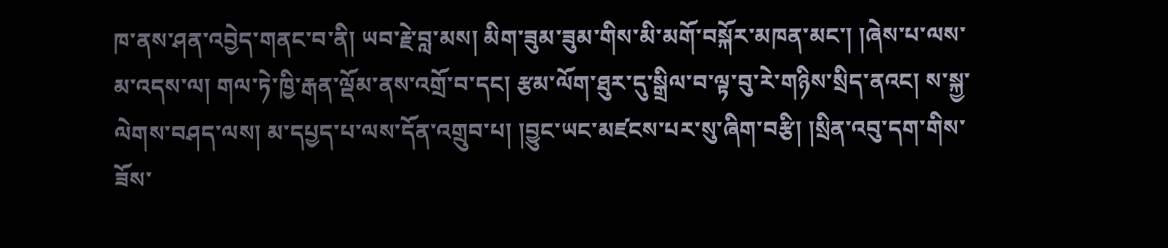ཁ་ནས་ཤན་འབྱེད་གནང་བ་ནི། ཡབ་རྗེ་བླ་མས། མིག་ཟུམ་ཟུམ་གིས་མི་མགོ་བསྐོར་མཁན་མང་། །ཞེས་པ་ལས་མ་འདས་ལ། གལ་ཏེ་ཁྱི་རྒན་ལྡོམ་ནས་འགྲོ་བ་དང། རྩམ་ལོག་ཐུར་དུ་སྒྲིལ་བ་ལྟ་བུ་རེ་གཉིས་སྲིད་ནའང། ས་སྐྱ་ལེགས་བཤད་ལས། མ་དཔྱད་པ་ལས་དོན་འགྲུབ་པ། །བྱུང་ཡང་མཛངས་པར་སུ་ཞིག་བརྩི། །སྲིན་འབུ་དག་གིས་ཟོས་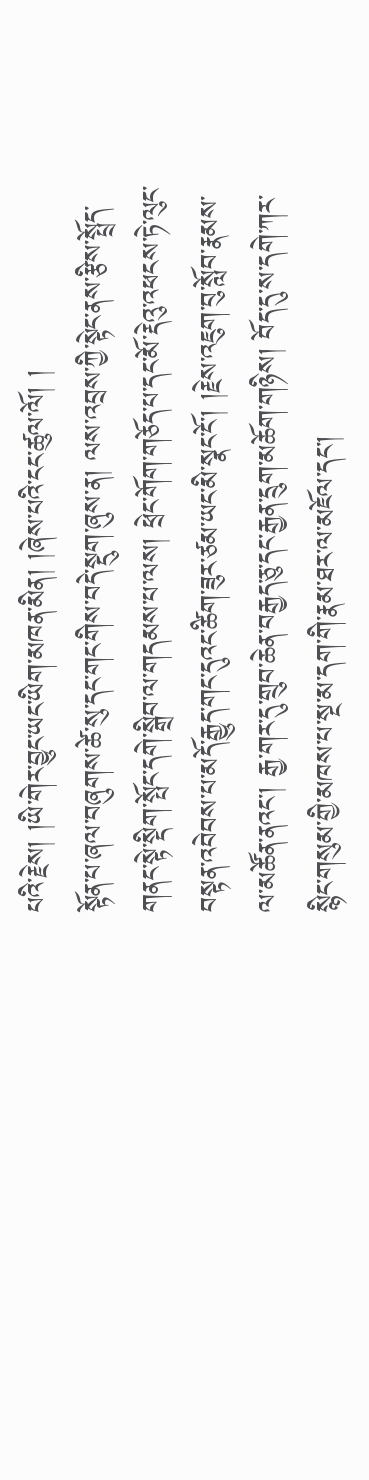པའི་རྗེས། །ཡི་གེར་བྱུང་ཡང་ཡིག་མཁན་མིན། །ཞེས་པའི་ངང་ཚུལ་ལོ། །
སྟོན་པ་ཞལ་བཞུགས་ཚེ་སུ་དང་གང་གིས་བདེ་སྡུག་ཞུས་ན། ལས་འབྲས་ཀྱི་སྟེང་ནས་རྩིས་སྤྲོད་གནང་སྟེ་སྡིག་སྤོང་དགེ་སྒྲིབ་ལ་གདམས་པ་ལས། ཕྲེང་གོག་གཅོད་པ་དང་མོ་རྡེའུ་འཕངས་ཏེ་ལུང་བསྟན་འབེབས་པ་མདོ་རྒྱུད་གང་དུའང་ཚིག་ཟུར་ཙམ་ཡང་མི་སྣང་ངོ་། །རྗེས་འཇུག་བུ་སློབ་རྣམས་ལ་མཚོན་ནའང་། རྒྱ་གར་དུ་གྲུབ་ཆེན་བརྒྱད་ཅུ་དང་རྒྱན་དྲུག་མཆོག་གཉིས། བོད་དུ་ས་དགེ་ཀར་སྙིང་གསུམ་གྱི་མཁས་པ་སྔ་མ་དག་གི་རྣམ་ཐར་ལ་མཇོལ་དང་།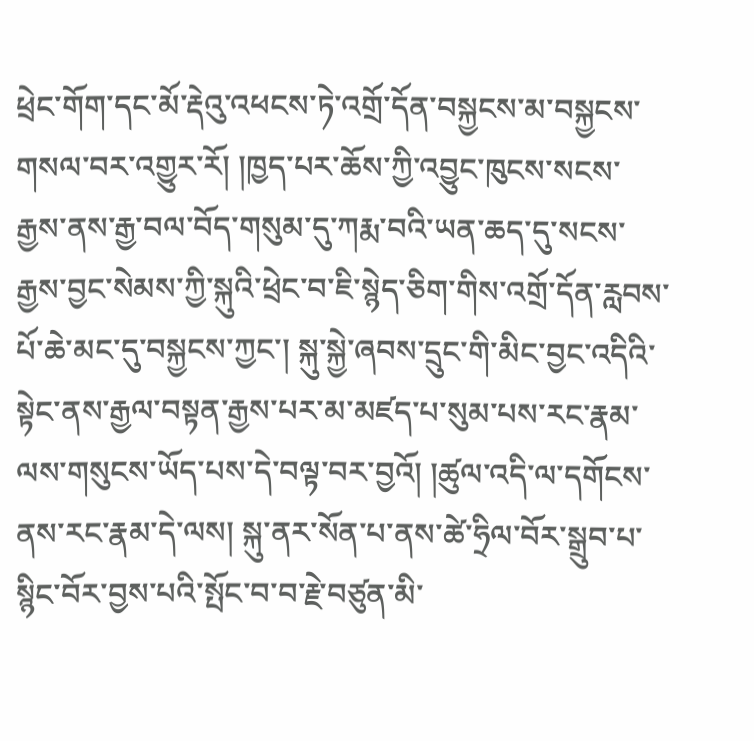ཕྲེང་གོག་དང་མོ་རྡེའུ་འཕངས་ཏེ་འགྲོ་དོན་བསྐྱངས་མ་བསྐྱངས་གསལ་བར་འགྱུར་རོ། །ཁྱད་པར་ཆོས་ཀྱི་འབྱུང་ཁུངས་སངས་རྒྱས་ནས་རྒྱ་བལ་བོད་གསུམ་དུ་ཀརྨ་བའི་ཡན་ཆད་དུ་སངས་རྒྱས་བྱང་སེམས་ཀྱི་སྐུའི་ཕྲེང་བ་ཇི་སྙེད་ཅིག་གིས་འགྲོ་དོན་རླབས་པོ་ཆེ་མང་དུ་བསྐྱངས་ཀྱང་། སྐུ་སྐྱེ་ཞབས་དྲུང་གི་མིང་བྱང་འདིའི་སྟེང་ནས་རྒྱལ་བསྟན་རྒྱས་པར་མ་མཛད་པ་སུམ་པས་རང་རྣམ་ལས་གསུངས་ཡོད་པས་དེ་བལྟ་བར་བྱའོ། །ཚུལ་འདི་ལ་དགོངས་ནས་རང་རྣམ་དེ་ལས། སྐུ་ནར་སོན་པ་ནས་ཚེ་ཧྲིལ་བོར་སྒྲུབ་པ་སྙིང་བོར་བྱས་པའི་སྤོང་བ་བ་རྗེ་བཙུན་མི་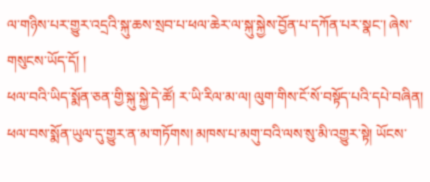ལ་གཉིས་པར་གྱུར་འདྲའི་སྐུ་ཆས་སྲབ་པ་ཕལ་ཆེར་ལ་སྐུ་སྐྱེས་བྱོན་པ་དཀོན་པར་སྣང་། ཞེས་གསུངས་ཡོད་དོ། །
ཕལ་བའི་ཡིད་སྨོན་ཅན་གྱི་སྐུ་སྐྱེ་དེ་ཚོ། ར་ཡི་རིལ་མ་ལ། ལུག་གིས་ངོ་སོ་བསྟོད་པའི་དཔེ་བཞིན། ཕལ་བས་སྨོན་ཡུལ་དུ་གྱུར་ན་མ་གཏོགས། མཁས་པ་མགུ་བའི་ལས་སུ་མི་འགྱུར་སྟེ། ཡོངས་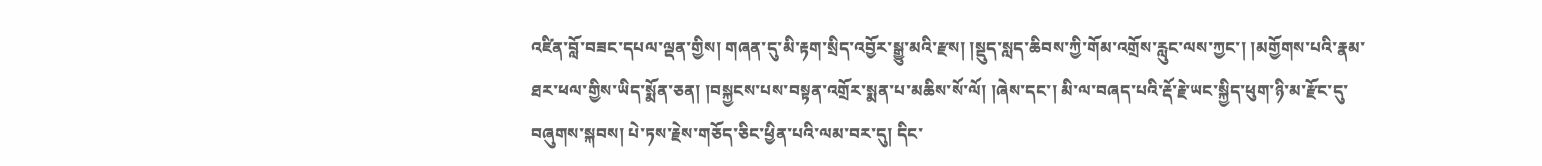འཛིན་བློ་བཟང་དཔལ་ལྡན་གྱིས། གཞན་དུ་མི་རྟག་སྲིད་འབྱོར་སྒྱུ་མའི་རྫས། །སྡུད་སླད་ཆིབས་ཀྱི་གོམ་འགྲོས་རླུང་ལས་ཀྱང་། །མགྱོགས་པའི་རྣམ་ཐར་ཕལ་གྱིས་ཡིད་སྨོན་ཅན། །བསྐྱངས་པས་བསྟན་འགྲོར་སྨན་པ་མཆིས་སོ་ལོ། །ཞེས་དང་། མི་ལ་བཞད་པའི་རྡོ་རྗེ་ཡང་སྐྱིད་ཕུག་ཉི་མ་རྫོང་དུ་བཞུགས་སྐབས། པེ་ཏས་རྗེས་གཅོད་ཅིང་ཕྱིན་པའི་ལམ་བར་དུ། དིང་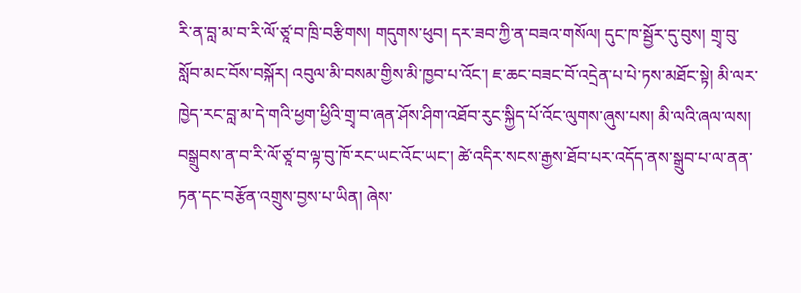རི་ན་བླ་མ་བ་རི་ལོ་ཙཱ་བ་ཁྲི་བརྩིགས། གདུགས་ཕུབ། དར་ཟབ་ཀྱི་ན་བཟའ་གསོལ། དུང་ཁ་སྦྱོར་དུ་བུས། གྲྭ་བུ་སློབ་མང་བོས་བསྐོར། འབུལ་མི་བསམ་གྱིས་མི་ཁྱབ་པ་འོང་། ཇ་ཆང་བཟང་བོ་འདྲེན་པ་པེ་ཏས་མཐོང་སྟེ། མི་ལར་ཁྱེད་རང་བླ་མ་དེ་གའི་ཕྱག་ཕྱིའི་གྲྭ་བ་ཞན་ཤོས་ཤིག་འཐོབ་རུང་སྐྱིད་པོ་འོང་ལུགས་ཞུས་པས། མི་ལའི་ཞལ་ལས། བསྒྲུབས་ན་བ་རི་ལོ་ཙཱ་བ་ལྟ་བུ་ཁོ་རང་ཡང་འོང་ཡང་། ཚེ་འདིར་སངས་རྒྱས་ཐོབ་པར་འདོད་ནས་སྒྲུབ་པ་ལ་ནན་ཏན་དང་བརྩོན་འགྲུས་བྱས་པ་ཡིན། ཞེས་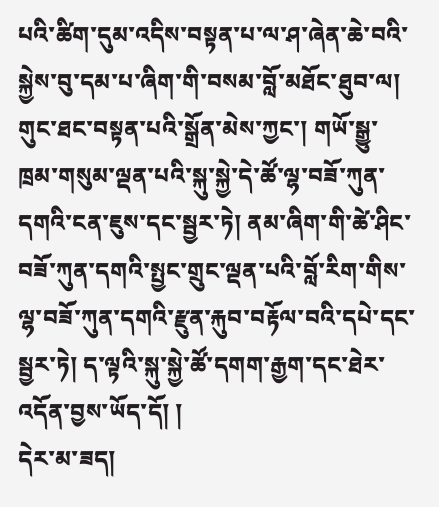པའི་ཚིག་དུམ་འདིས་བསྟན་པ་ལ་ཤ་ཞེན་ཆེ་བའི་སྐྱེས་བུ་དམ་པ་ཞིག་གི་བསམ་བློ་མཐོང་ཐུབ་ལ། གུང་ཐང་བསྟན་པའི་སྒྲོན་མེས་ཀྱང་། གཡོ་སྒྱུ་ཁྲམ་གསུམ་ལྡན་པའི་སྐུ་སྐྱེ་དེ་ཚོ་ལྷ་བཟོ་ཀུན་དགའི་ངན་ཇུས་དང་སྦྱར་ཏེ། ནམ་ཞིག་གི་ཚེ་ཤིང་བཟོ་ཀུན་དགའི་སྤྱང་གྲུང་ལྡན་པའི་བློ་རིག་གིས་ལྷ་བཟོ་ཀུན་དགའི་རྫུན་རྐུབ་བརྟོལ་བའི་དཔེ་དང་སྦྱར་ཏེ། ད་ལྟའི་སྐུ་སྐྱེ་ཚོ་དགག་རྒྱག་དང་ཐེར་འདོན་བྱས་ཡོད་དོ། །
དེར་མ་ཟད།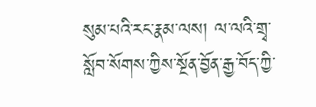སུམ་པའི་རང་རྣམ་ལས། ལ་ལའི་གྲྭ་སློབ་སོགས་ཀྱིས་སྔོན་བྱོན་རྒྱ་བོད་ཀྱི་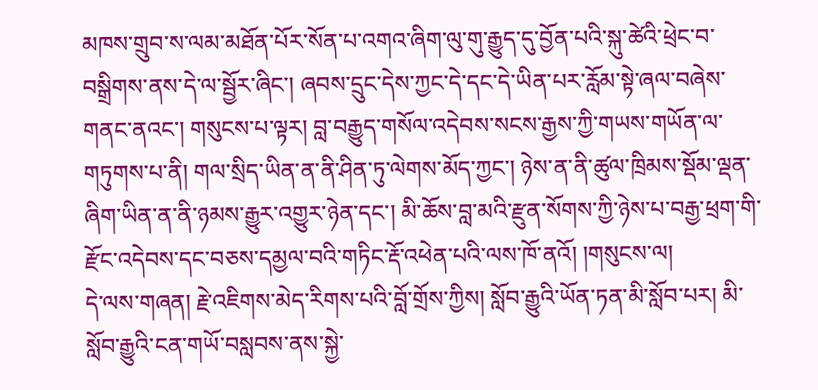མཁས་གྲུབ་ས་ལམ་མཐོན་པོར་སོན་པ་འགའ་ཞིག་ལུ་གུ་རྒྱུད་དུ་བྱོན་པའི་སྐུ་ཚེའི་ཕྲེང་བ་བསྒྲིགས་ནས་དེ་ལ་སྦྱོར་ཞིང་། ཞབས་དྲུང་དེས་ཀྱང་དེ་དང་དེ་ཡིན་པར་རློམ་སྟེ་ཞལ་བཞེས་གནང་ནའང་། གསུངས་པ་ལྟར། བླ་བརྒྱུད་གསོལ་འདེབས་སངས་རྒྱས་ཀྱི་གཡས་གཡོན་ལ་གཏུགས་པ་ནི། གལ་སྲིད་ཡིན་ན་ནི་ཤིན་ཏུ་ལེགས་མོད་ཀྱང་། ཉེས་ན་ནི་ཚུལ་ཁྲིམས་སྡོམ་ལྡན་ཞིག་ཡིན་ན་ནི་ཉམས་རྒྱུར་འགྱུར་ཉེན་དང་། མི་ཆོས་བླ་མའི་རྫུན་སོགས་ཀྱི་ཉེས་པ་བརྒྱ་ཕྲག་གི་རྫོང་འདེབས་དང་བཅས་དམྱལ་བའི་གཏིང་རྡོ་འཕེན་པའི་ལས་ཁོ་ནའོ། །གསུངས་ལ།
དེ་ལས་གཞན། རྗེ་འཇིགས་མེད་རིགས་པའི་བློ་གྲོས་ཀྱིས། སློབ་རྒྱུའི་ཡོན་ཏན་མི་སློབ་པར། མི་སློབ་རྒྱུའི་ངན་གཡོ་བསླབས་ནས་སྐྱེ་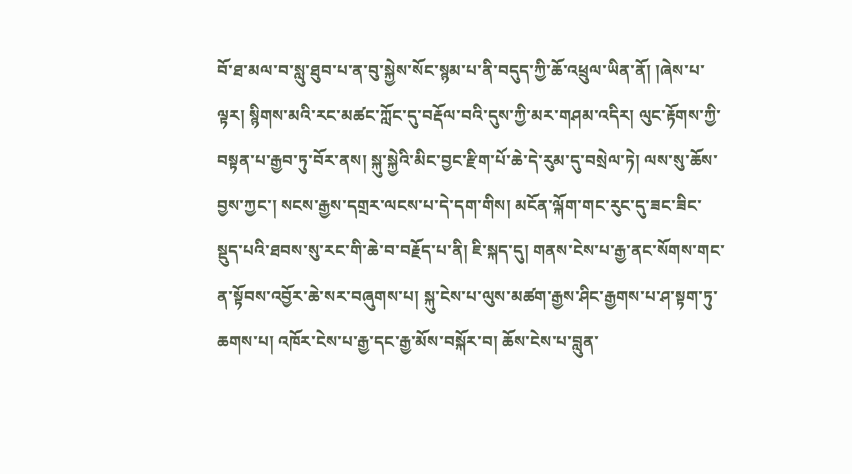བོ་ཐ་མལ་བ་སླུ་ཐུབ་པ་ན་བུ་སྐྱེས་སོང་སྙམ་པ་ནི་བདུད་ཀྱི་ཆོ་འཕྲུལ་ཡིན་ནོ། །ཞེས་པ་ལྟར། སྙིགས་མའི་རང་མཚང་ཀློང་དུ་བརྡོལ་བའི་དུས་ཀྱི་མར་གཤམ་འདིར། ལུང་རྟོགས་ཀྱི་བསྟན་པ་རྒྱབ་ཏུ་བོར་ནས། སྐུ་སྐྱེའི་མིང་བྱང་རྫིག་པོ་ཆེ་དེ་རུམ་དུ་བསྲེལ་ཏེ། ལས་སུ་ཆོས་བྱས་ཀྱང་། སངས་རྒྱས་དགྲར་ལངས་པ་དེ་དག་གིས། མངོན་ལྐོག་གང་རུང་དུ་ཟང་ཟིང་སྡུད་པའི་ཐབས་སུ་རང་གི་ཆེ་བ་བརྗོད་པ་ནི། ཇི་སྐད་དུ། གནས་ངེས་པ་རྒྱ་ནང་སོགས་གང་ན་སྟོབས་འབྱོར་ཆེ་སར་བཞུགས་པ། སྐུ་ངེས་པ་ལུས་མཚག་རྒྱས་ཤིང་རྒྱགས་པ་ཤ་སྟག་ཏུ་ཆགས་པ། འཁོར་ངེས་པ་རྒྱ་དང་རྒྱ་མོས་བསྐོར་བ། ཆོས་ངེས་པ་བླུན་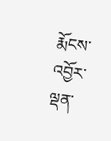རྨོངས་འབྱོར་ལྡན་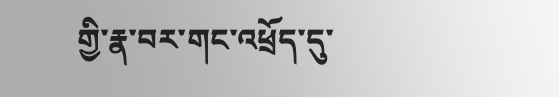གྱི་རྣ་བར་གང་འཕྲོད་དུ་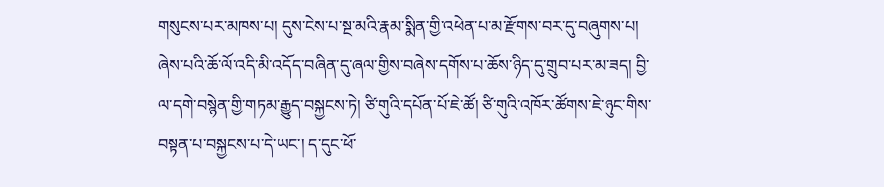གསུངས་པར་མཁས་པ། དུས་ངེས་པ་སྔ་མའི་རྣམ་སྨིན་གྱི་འཕེན་པ་མ་རྫོགས་བར་དུ་བཞུགས་པ། ཞེས་པའི་ཆོ་ལོ་འདི་མི་འདོད་བཞིན་དུ་ཞལ་གྱིས་བཞེས་དགོས་པ་ཆོས་ཉིད་དུ་གྲུབ་པར་མ་ཟད། བྱི་ལ་དགེ་བསྙེན་གྱི་གཏམ་རྒྱུད་བསྐྱངས་ཏེ། ཙི་གུའི་དཔོན་པོ་ཇེ་ཚོ། ཙི་གུའི་འཁོར་ཚོགས་ཇེ་ཉུང་གིས་བསྟན་པ་བསྐྱངས་པ་དེ་ཡང་། ད་དུང་ཕོ་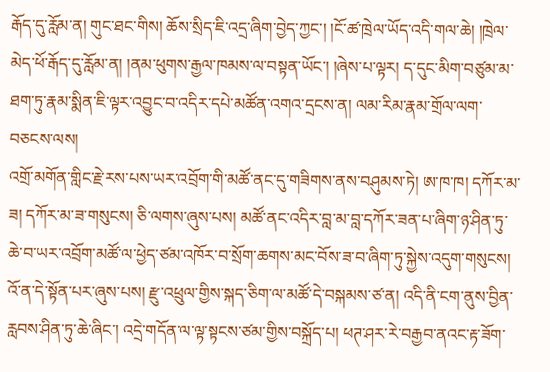རྒོད་དུ་རློམ་ན། གུང་ཐང་གིས། ཆོས་སྲིད་ཇི་འདྲ་ཞིག་བྱེད་ཀྱང་། །ངོ་ཚ་ཁྲེལ་ཡོད་འདི་གལ་ཆེ། །ཁྲེལ་མེད་ཕོ་རྒོད་དུ་རློམ་ན། །ནམ་ཕུགས་རྒྱལ་ཁམས་ལ་བསྟན་ཡོང་། །ཞེས་པ་ལྟར། ད་དུང་མིག་བཙུམ་མ་ཐག་ཏུ་རྣམ་སྨིན་ཇི་ལྟར་འབྱུང་བ་འདིར་དཔེ་མཚོན་འགའ་དྲངས་ན། ལམ་རིམ་རྣམ་གྲོལ་ལག་བཅངས་ལས།
འགྲོ་མགོན་གླིང་རྗེ་རས་པས་ཡར་འབྲོག་གི་མཚོ་ནང་དུ་གཟིགས་ནས་བཤུམས་ཏེ། ཨ་ཁ་ཁ། དཀོར་མ་ཟ། དཀོར་མ་ཟ་གསུངས། ཅི་ལགས་ཞུས་པས། མཚོ་ནང་འདིར་བླ་མ་བླ་དཀོར་ཟན་པ་ཞིག་ཉ་ཤིན་ཏུ་ཆེ་བ་ཡར་འབྲོག་མཚོ་ལ་ཕྱེད་ཙམ་འཁོར་བ་སྲོག་ཆགས་མང་བོས་ཟ་བ་ཞིག་ཏུ་སྐྱེས་འདུག་གསུངས། འོ་ན་དེ་སྟོན་པར་ཞུས་པས། རྫུ་འཕྲུལ་གྱིས་སྐད་ཅིག་ལ་མཚོ་དེ་བསྐམས་ཙ་ན། འདི་ནི་ངག་ནུས་བྱིན་རླབས་ཤིན་ཏུ་ཆེ་ཞིང་། འདྲེ་གདོན་ལ་ལྟ་སྟངས་ཙམ་གྱིས་བསྐྲོད་པ། ཕཊ་ཤར་རེ་བརྒྱབ་ནའང་རྟ་ཟོག་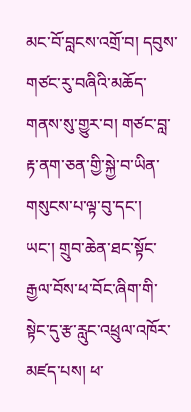མང་བོ་བླངས་འགྲོ་བ། དབུས་གཙང་རུ་བཞིའི་མཆོད་གནས་སུ་གྱུར་བ། གཙང་བླ་རྟ་ནག་ཅན་གྱི་སྐྱེ་བ་ཡིན་གསུངས་པ་ལྟ་བུ་དང་།
ཡང་། གྲུབ་ཆེན་ཐང་སྟོང་རྒྱལ་བོས་ཕ་བོང་ཞིག་གི་སྟེང་དུ་རྩ་རླུང་འཕྲུལ་འཁོར་མཛད་པས། ཕ་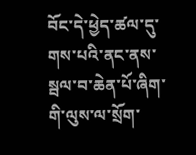བོང་དེ་ཕྱེད་ཚལ་དུ་གས་པའི་ནང་ནས་སྦལ་བ་ཆེན་པོ་ཞིག་གི་ལུས་ལ་སྲོག་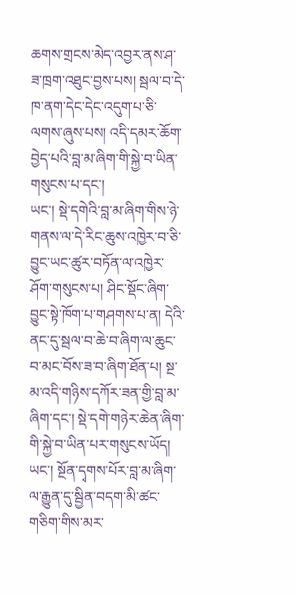ཆགས་གྲངས་མེད་འབྱར་ནས་ཤ་ཟ་ཁྲག་འཐུང་བྱས་པས། སྦལ་བ་དེ་ཁ་ནག་དེང་དེང་འདུག་པ་ཅི་ལགས་ཞུས་པས། འདི་དམར་ཆོག་བྱེད་པའི་བླ་མ་ཞིག་གི་སྐྱེ་བ་ཡིན་གསུངས་པ་དང་།
ཡང་། སྡེ་དགེའི་བླ་མ་ཞིག་གིས་ཉེ་གནས་ལ་དེ་རིང་ཆུས་འཁྱེར་བ་ཅི་བྱུང་ཡང་ཚུར་བཏོན་ལ་འཁྱེར་ཤོག་གསུངས་པ། ཤིང་སྡོང་ཞིག་བྱུང་སྟེ་ཁོག་པ་གཤགས་པ་ན། དེའི་ནང་དུ་སྦལ་བ་ཆེ་བ་ཞིག་ལ་ཆུང་བ་མང་བོས་ཟ་བ་ཞིག་ཐོན་པ། སྔ་མ་འདི་གཉིས་དཀོར་ཟན་གྱི་བླ་མ་ཞིག་དང་། སྡེ་དགེ་གཉེར་ཆེན་ཞིག་གི་སྐྱེ་བ་ཡིན་པར་གསུངས་ཡོད།
ཡང་། སྔོན་དྭགས་པོར་བླ་མ་ཞིག་ལ་རྒྱུན་དུ་སྦྱིན་བདག་མི་ཚང་གཅིག་གིས་མར་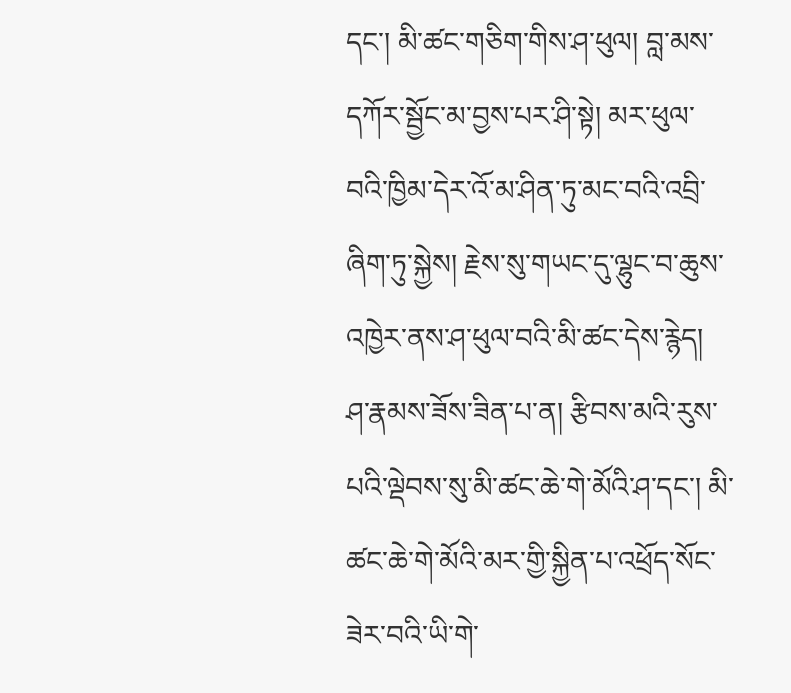དང་། མི་ཚང་གཅིག་གིས་ཤ་ཕུལ། བླ་མས་དཀོར་སྦྱོང་མ་བྱས་པར་ཤི་སྟེ། མར་ཕུལ་བའི་ཁྱིམ་དེར་འོ་མ་ཤིན་ཏུ་མང་བའི་འབྲི་ཞིག་ཏུ་སྐྱེས། རྗེས་སུ་གཡང་དུ་ལྷུང་བ་ཆུས་འཁྱེར་ནས་ཤ་ཕུལ་བའི་མི་ཚང་དེས་རྙེད། ཤ་རྣམས་ཟོས་ཟིན་པ་ན། རྩིབས་མའི་རུས་པའི་ལྡེབས་སུ་མི་ཚང་ཆེ་གེ་མོའི་ཤ་དང་། མི་ཚང་ཆེ་གེ་མོའི་མར་གྱི་སྐྱིན་པ་འཕྲོད་སོང་ཟེར་བའི་ཡི་གེ་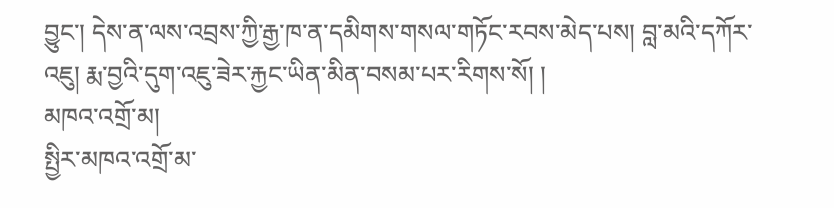བྱུང་། དེས་ན་ལས་འབྲས་ཀྱི་རྒྱ་ཁ་ན་དམིགས་གསལ་གཏོང་རབས་མེད་པས། བླ་མའི་དཀོར་འཇུ། རྨ་བྱའི་དུག་འཇུ་ཟེར་རྐྱང་ཡིན་མིན་བསམ་པར་རིགས་སོ། །
མཁའ་འགྲོ་མ།
སྤྱིར་མཁའ་འགྲོ་མ་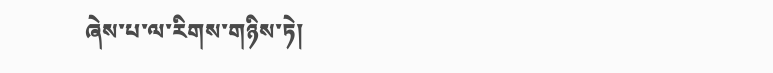ཞེས་པ་ལ་རིགས་གཉིས་ཏེ།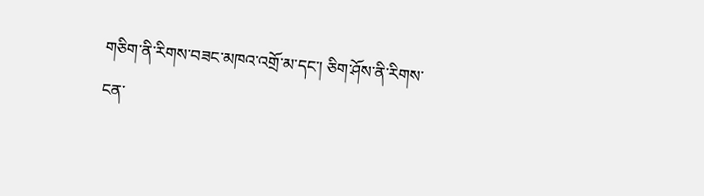གཅིག་ནི་རིགས་བཟང་མཁའ་འགྲོ་མ་དང་། ཅིག་ཤོས་ནི་རིགས་ངན་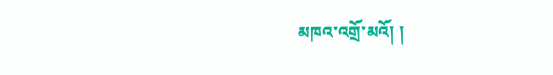མཁའ་འགྲོ་མའོ། །